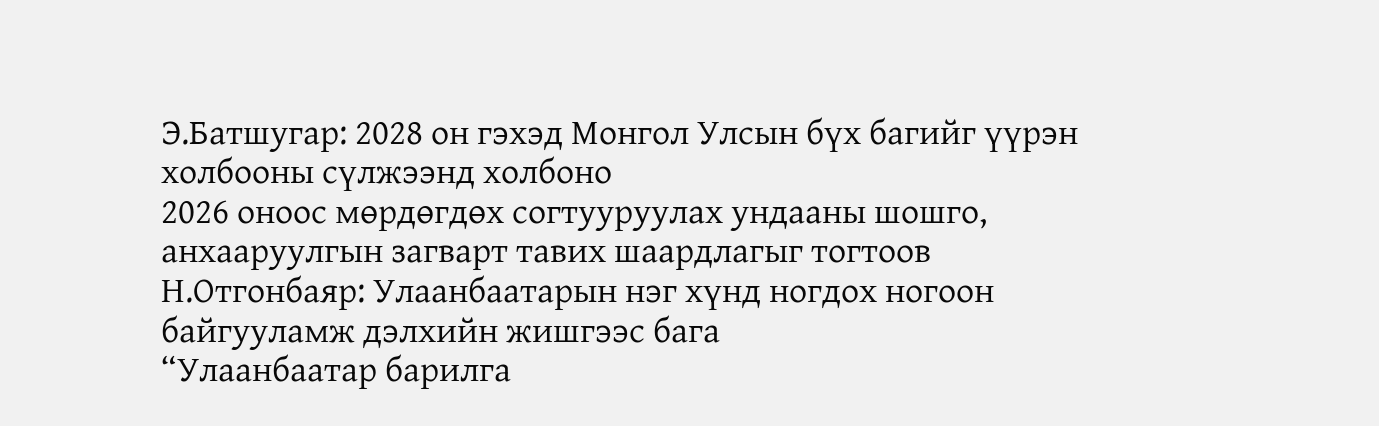Э.Батшугар: 2028 он гэхэд Монгол Улсын бүх багийг үүрэн холбооны сүлжээнд холбоно
2026 оноос мөрдөгдөх согтууруулах ундааны шошго, анхааруулгын загварт тавих шаардлагыг тогтоов
Н.Отгонбаяр: Улаанбаатарын нэг хүнд ногдох ногоон байгууламж дэлхийн жишгээс бага
“Улаанбаатар барилга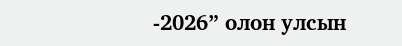-2026” олон улсын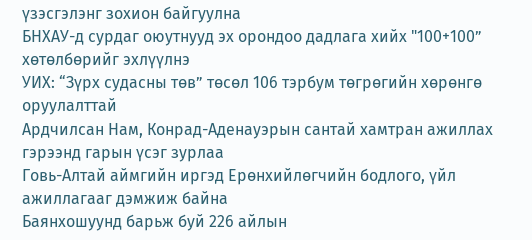үзэсгэлэнг зохион байгуулна
БНХАУ-д сурдаг оюутнууд эх орондоо дадлага хийх "100+100” хөтөлбөрийг эхлүүлнэ
УИХ: “Зүрх судасны төв” төсөл 106 тэрбум төгрөгийн хөрөнгө оруулалттай
Ардчилсан Нам, Конрад-Аденауэрын сантай хамтран ажиллах гэрээнд гарын үсэг зурлаа
Говь-Алтай аймгийн иргэд Ерөнхийлөгчийн бодлого, үйл ажиллагааг дэмжиж байна
Баянхошуунд барьж буй 226 айлын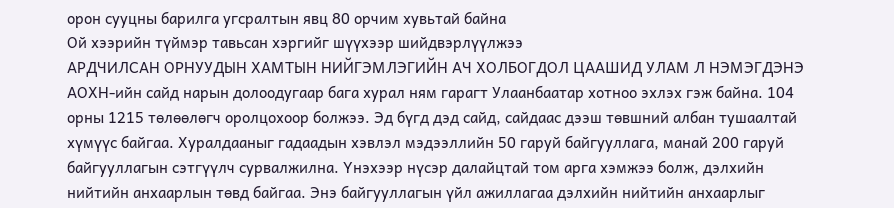орон сууцны барилга угсралтын явц 80 орчим хувьтай байна
Ой хээрийн түймэр тавьсан хэргийг шүүхээр шийдвэрлүүлжээ
АРДЧИЛСАН ОРНУУДЫН ХАМТЫН НИЙГЭМЛЭГИЙН АЧ ХОЛБОГДОЛ ЦААШИД УЛАМ Л НЭМЭГДЭНЭ
АОХН-ийн сайд нарын долоодугаар бага хурал ням гарагт Улаанбаатар хотноо эхлэх гэж байна. 104 орны 1215 төлөөлөгч оролцохоор болжээ. Эд бүгд дэд сайд, сайдаас дээш төвшний албан тушаалтай хүмүүс байгаа. Хуралдааныг гадаадын хэвлэл мэдээллийн 50 гаруй байгууллага, манай 200 гаруй байгууллагын сэтгүүлч сурвалжилна. Үнэхээр нүсэр далайцтай том арга хэмжээ болж, дэлхийн нийтийн анхаарлын төвд байгаа. Энэ байгууллагын үйл ажиллагаа дэлхийн нийтийн анхаарлыг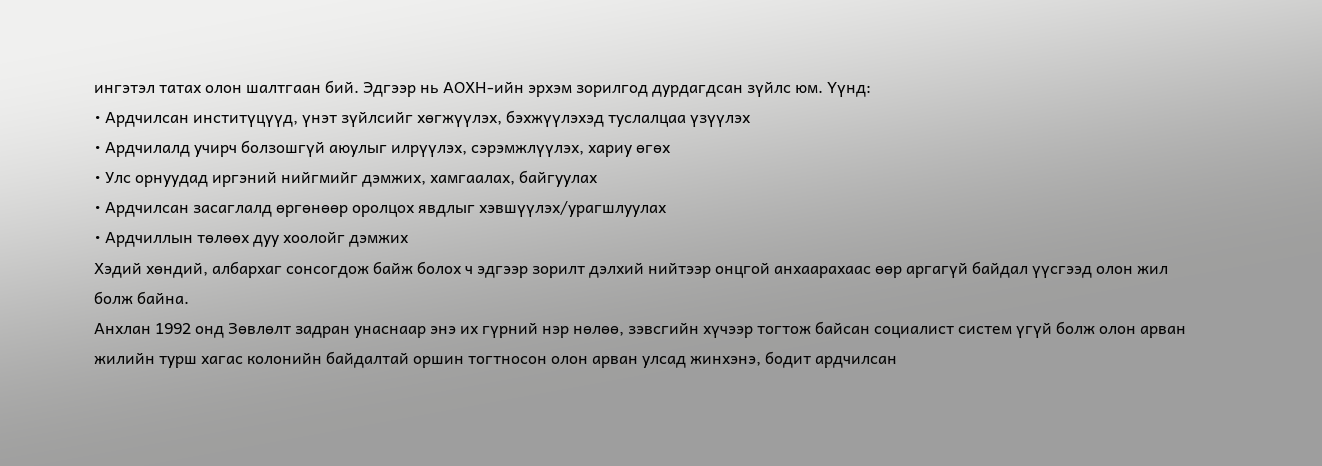ингэтэл татах олон шалтгаан бий. Эдгээр нь АОХН-ийн эрхэм зорилгод дурдагдсан зүйлс юм. Үүнд:
• Ардчилсан инститүцүүд, үнэт зүйлсийг хөгжүүлэх, бэхжүүлэхэд туслалцаа үзүүлэх
• Ардчилалд учирч болзошгүй аюулыг илрүүлэх, сэрэмжлүүлэх, хариу өгөх
• Улс орнуудад иргэний нийгмийг дэмжих, хамгаалах, байгуулах
• Ардчилсан засаглалд өргөнөөр оролцох явдлыг хэвшүүлэх/урагшлуулах
• Ардчиллын төлөөх дуу хоолойг дэмжих
Хэдий хөндий, албархаг сонсогдож байж болох ч эдгээр зорилт дэлхий нийтээр онцгой анхаарахаас өөр аргагүй байдал үүсгээд олон жил болж байна.
Анхлан 1992 онд Зөвлөлт задран унаснаар энэ их гүрний нэр нөлөө, зэвсгийн хүчээр тогтож байсан социалист систем үгүй болж олон арван жилийн турш хагас колонийн байдалтай оршин тогтносон олон арван улсад жинхэнэ, бодит ардчилсан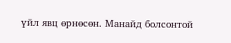үйл явц өрнөсөн. Манайд болсонтой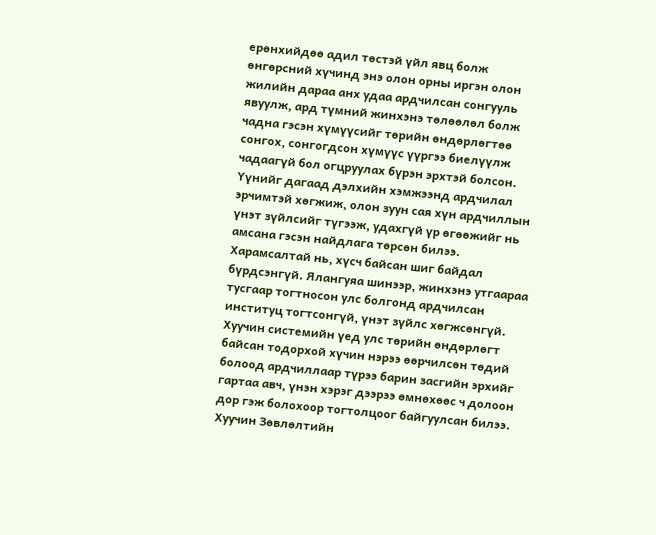ерөнхийдөө адил төстэй үйл явц болж өнгөрсний хүчинд энэ олон орны иргэн олон жилийн дараа анх удаа ардчилсан сонгууль явуулж, ард түмний жинхэнэ төлөөлөл болж чадна гэсэн хүмүүсийг төрийн өндөрлөгтөө сонгох, сонгогдсон хүмүүс үүргээ биелүүлж чадаагүй бол огцруулах бүрэн эрхтэй болсон. Үүнийг дагаад дэлхийн хэмжээнд ардчилал эрчимтэй хөгжиж, олон зуун сая хүн ардчиллын үнэт зүйлсийг түгээж, удахгүй үр өгөөжийг нь амсана гэсэн найдлага төрсөн билээ.
Харамсалтай нь, хүсч байсан шиг байдал бүрдсэнгүй. Ялангуяа шинээр, жинхэнэ утгаараа тусгаар тогтносон улс болгонд ардчилсан институц тогтсонгүй, үнэт зүйлс хөгжсөнгүй. Хуучин системийн үед улс төрийн өндөрлөгт байсан тодорхой хүчин нэрээ өөрчилсөн төдий болоод ардчиллаар түрээ барин засгийн эрхийг гартаа авч, үнэн хэрэг дээрээ өмнөхөөс ч долоон дор гэж болохоор тогтолцоог байгуулсан билээ. Хуучин Зөвлөлтийн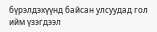бүрэлдэхүүнд байсан улсуудад гол ийм үзэгдээл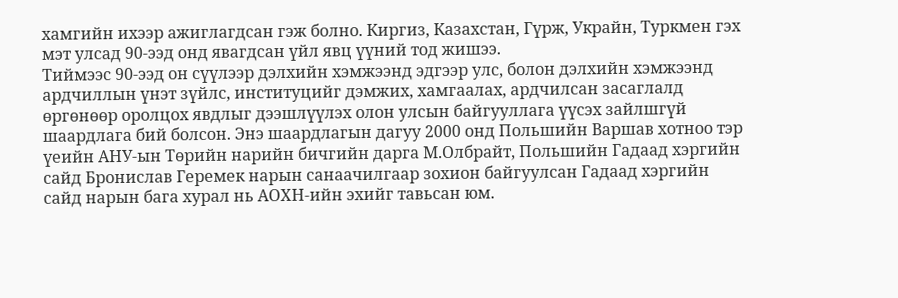хамгийн ихээр ажиглагдсан гэж болно. Киргиз, Казахстан, Гүрж, Украйн, Туркмен гэх мэт улсад 90-ээд онд явагдсан үйл явц үүний тод жишээ.
Тиймээс 90-ээд он сүүлээр дэлхийн хэмжээнд эдгээр улс, болон дэлхийн хэмжээнд ардчиллын үнэт зүйлс, институцийг дэмжих, хамгаалах, ардчилсан засаглалд өргөнөөр оролцох явдлыг дээшлүүлэх олон улсын байгууллага үүсэх зайлшгүй шаардлага бий болсон. Энэ шаардлагын дагуу 2000 онд Польшийн Варшав хотноо тэр үеийн АНУ-ын Төрийн нарийн бичгийн дарга М.Олбрайт, Польшийн Гадаад хэргийн сайд Бронислав Геремек нарын санаачилгаар зохион байгуулсан Гадаад хэргийн сайд нарын бага хурал нь АОХН-ийн эхийг тавьсан юм.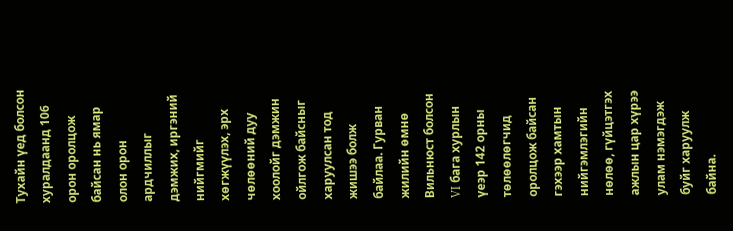Тухайн үед болсон хуралдаанд 106 орон оролцож байсан нь ямар олон орон ардчиллыг дэмжих, иргэний нийгмийг хөгжүүлэх, эрх чөлөөний дуу хоолойг дэмжин ойлгож байсныг харуулсан тод жишээ болж байлаа. Гурван жилийн өмнө Вильнюст болсон VI бага хурлын үеэр 142 орны төлөөлөгчид оролцож байсан гэхээр хамтын нийгэмлэгийн нөлөө, гүйцэтгэх ажлын цар хүрээ улам нэмэгдэж буйг харуулж байна.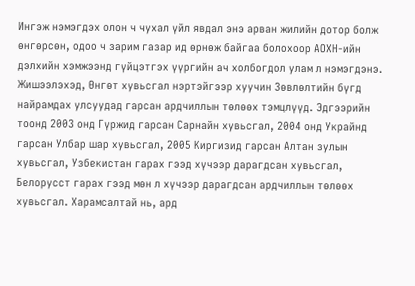Ингэж нэмэгдэх олон ч чухал үйл явдал энэ арван жилийн дотор болж өнгөрсөн, одоо ч зарим газар ид өрнөж байгаа болохоор АОХН-ийн дэлхийн хэмжээнд гүйцэтгэх үүргийн ач холбогдол улам л нэмэгдэнэ. Жишээлэхэд, Өнгөт хувьсгал нэртэйгээр хуучин Зөвлөлтийн бүгд найрамдах улсуудад гарсан ардчиллын төлөөх тэмцлүүд. Эдгээрийн тоонд 2003 онд Гүржид гарсан Сарнайн хувьсгал, 2004 онд Украйнд гарсан Улбар шар хувьсгал, 2005 Киргизид гарсан Алтан зулын хувьсгал, Узбекистан гарах гээд хүчээр дарагдсан хувьсгал, Белорусст гарах гээд мөн л хүчээр дарагдсан ардчиллын төлөөх хувьсгал. Харамсалтай нь, ард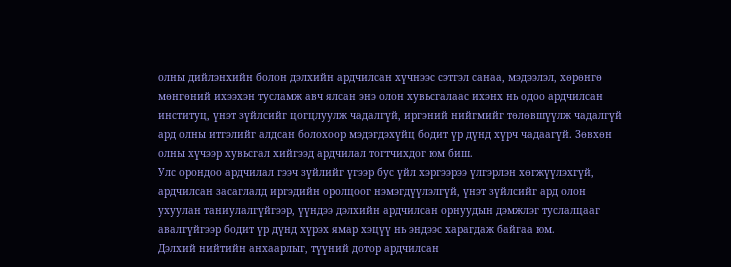олны дийлэнхийн болон дэлхийн ардчилсан хүчнээс сэтгэл санаа, мэдээлэл, хөрөнгө мөнгөний ихээхэн тусламж авч ялсан энэ олон хувьсгалаас ихэнх нь одоо ардчилсан институц, үнэт зүйлсийг цогцлуулж чадалгүй, иргэний нийгмийг төлөвшүүлж чадалгүй ард олны итгэлийг алдсан болохоор мэдэгдэхүйц бодит үр дүнд хүрч чадаагүй. Зөвхөн олны хүчээр хувьсгал хийгээд ардчилал тогтчихдог юм биш.
Улс орондоо ардчилал гээч зүйлийг үгээр бус үйл хэргээрээ үлгэрлэн хөгжүүлэхгүй, ардчилсан засаглалд иргэдийн оролцоог нэмэгдүүлэлгүй, үнэт зүйлсийг ард олон ухуулан таниулалгүйгээр, үүндээ дэлхийн ардчилсан орнуудын дэмжлэг туслалцааг авалгүйгээр бодит үр дүнд хүрэх ямар хэцүү нь эндээс харагдаж байгаа юм.
Дэлхий нийтийн анхаарлыг, түүний дотор ардчилсан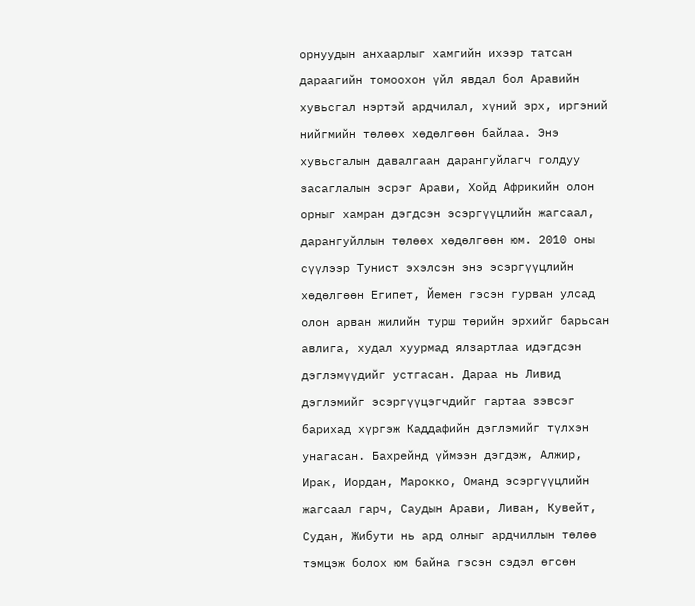орнуудын анхаарлыг хамгийн ихээр татсан дараагийн томоохон үйл явдал бол Аравийн хувьсгал нэртэй ардчилал, хүний эрх, иргэний нийгмийн төлөөх хөдөлгөөн байлаа. Энэ хувьсгалын давалгаан дарангуйлагч голдуу засаглалын эсрэг Арави, Хойд Африкийн олон орныг хамран дэгдсэн эсэргүүцлийн жагсаал, дарангуйллын төлөөх хөдөлгөөн юм. 2010 оны сүүлээр Тунист эхэлсэн энэ эсэргүүцлийн хөдөлгөөн Египет, Йемен гэсэн гурван улсад олон арван жилийн турш төрийн эрхийг барьсан авлига, худал хуурмад ялзартлаа идэгдсэн дэглэмүүдийг устгасан. Дараа нь Ливид дэглэмийг эсэргүүцэгчдийг гартаа зэвсэг барихад хүргэж Каддафийн дэглэмийг түлхэн унагасан. Бахрейнд үймээн дэгдэж, Алжир, Ирак, Иордан, Марокко, Оманд эсэргүүцлийн жагсаал гарч, Саудын Арави, Ливан, Кувейт, Судан, Жибути нь ард олныг ардчиллын төлөө тэмцэж болох юм байна гэсэн сэдэл өгсөн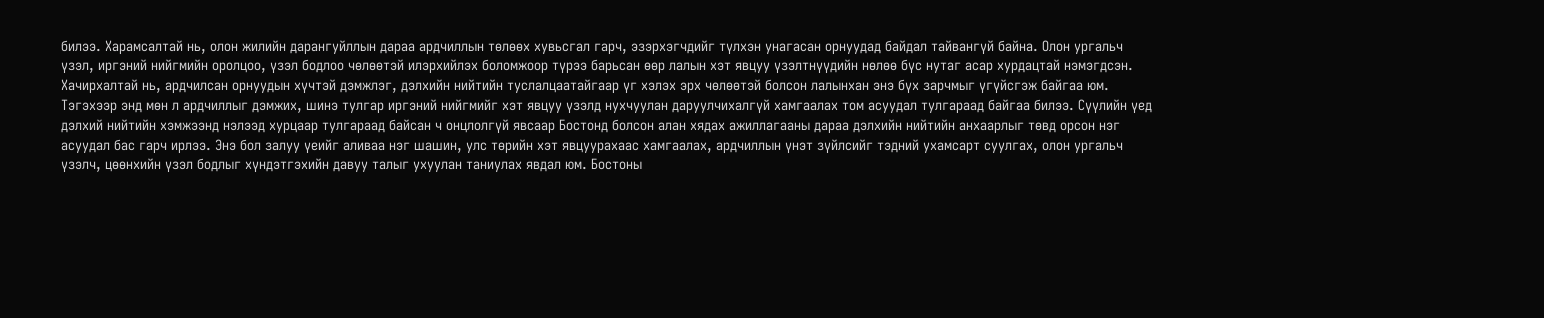билээ. Харамсалтай нь, олон жилийн дарангуйллын дараа ардчиллын төлөөх хувьсгал гарч, эзэрхэгчдийг түлхэн унагасан орнуудад байдал тайвангүй байна. Олон ургальч үзэл, иргэний нийгмийн оролцоо, үзэл бодлоо чөлөөтэй илэрхийлэх боломжоор түрээ барьсан өөр лалын хэт явцуу үзэлтнүүдийн нөлөө бүс нутаг асар хурдацтай нэмэгдсэн. Хачирхалтай нь, ардчилсан орнуудын хүчтэй дэмжлэг, дэлхийн нийтийн туслалцаатайгаар үг хэлэх эрх чөлөөтэй болсон лалынхан энэ бүх зарчмыг үгүйсгэж байгаа юм. Тэгэхээр энд мөн л ардчиллыг дэмжих, шинэ тулгар иргэний нийгмийг хэт явцуу үзэлд нухчуулан даруулчихалгүй хамгаалах том асуудал тулгараад байгаа билээ. Сүүлийн үед дэлхий нийтийн хэмжээнд нэлээд хурцаар тулгараад байсан ч онцлолгүй явсаар Бостонд болсон алан хядах ажиллагааны дараа дэлхийн нийтийн анхаарлыг төвд орсон нэг асуудал бас гарч ирлээ. Энэ бол залуу үеийг аливаа нэг шашин, улс төрийн хэт явцуурахаас хамгаалах, ардчиллын үнэт зүйлсийг тэдний ухамсарт суулгах, олон ургальч үзэлч, цөөнхийн үзэл бодлыг хүндэтгэхийн давуу талыг ухуулан таниулах явдал юм. Бостоны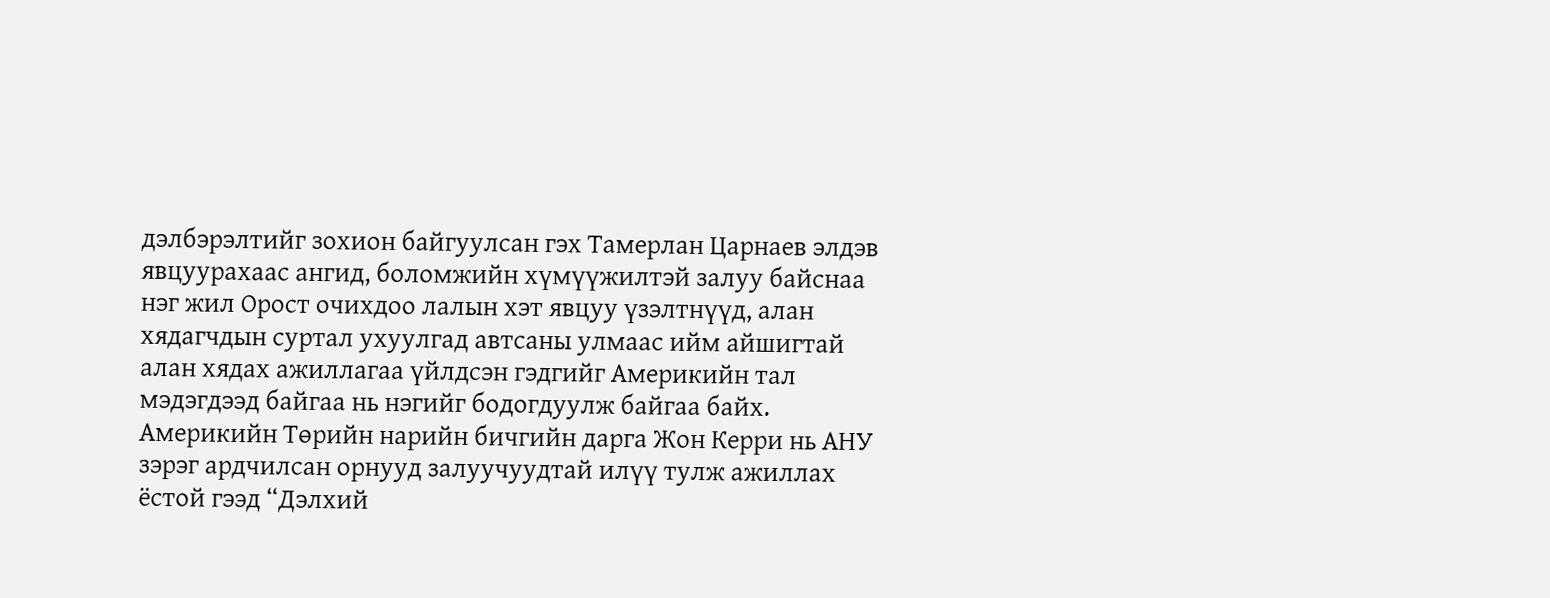дэлбэрэлтийг зохион байгуулсан гэх Тамерлан Царнаев элдэв явцуурахаас ангид, боломжийн хүмүүжилтэй залуу байснаа нэг жил Орост очихдоо лалын хэт явцуу үзэлтнүүд, алан хядагчдын суртал ухуулгад автсаны улмаас ийм айшигтай алан хядах ажиллагаа үйлдсэн гэдгийг Америкийн тал мэдэгдээд байгаа нь нэгийг бодогдуулж байгаа байх. Америкийн Төрийн нарийн бичгийн дарга Жон Керри нь АНУ зэрэг ардчилсан орнууд залуучуудтай илүү тулж ажиллах ёстой гээд “Дэлхий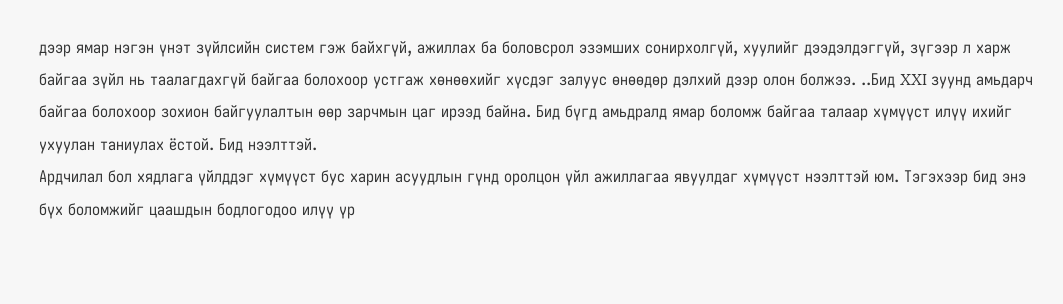дээр ямар нэгэн үнэт зүйлсийн систем гэж байхгүй, ажиллах ба боловсрол эзэмших сонирхолгүй, хуулийг дээдэлдэггүй, зүгээр л харж байгаа зүйл нь таалагдахгүй байгаа болохоор устгаж хөнөөхийг хүсдэг залуус өнөөдөр дэлхий дээр олон болжээ. ..Бид XXI зуунд амьдарч байгаа болохоор зохион байгуулалтын өөр зарчмын цаг ирээд байна. Бид бүгд амьдралд ямар боломж байгаа талаар хүмүүст илүү ихийг ухуулан таниулах ёстой. Бид нээлттэй.
Ардчилал бол хядлага үйлддэг хүмүүст бус харин асуудлын гүнд оролцон үйл ажиллагаа явуулдаг хүмүүст нээлттэй юм. Тэгэхээр бид энэ бүх боломжийг цаашдын бодлогодоо илүү үр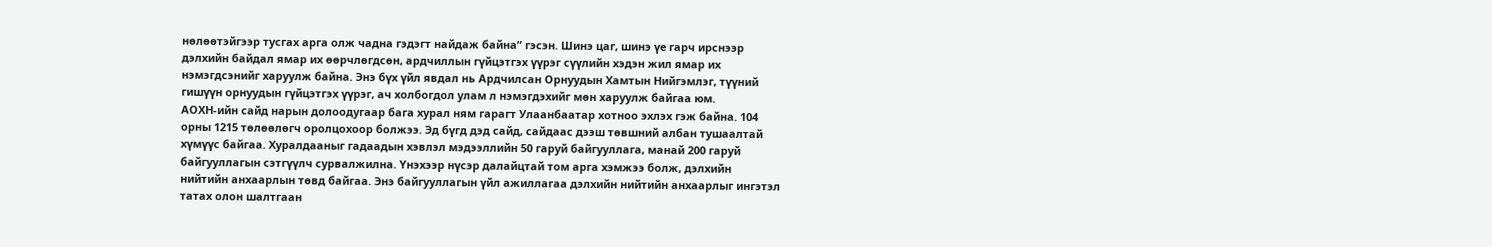нөлөөтэйгээр тусгах арга олж чадна гэдэгт найдаж байна” гэсэн. Шинэ цаг, шинэ үе гарч ирснээр дэлхийн байдал ямар их өөрчлөгдсөн, ардчиллын гүйцэтгэх үүрэг сүүлийн хэдэн жил ямар их нэмэгдсэнийг харуулж байна. Энэ бүх үйл явдал нь Ардчилсан Орнуудын Хамтын Нийгэмлэг, түүний гишүүн орнуудын гүйцэтгэх үүрэг, ач холбогдол улам л нэмэгдэхийг мөн харуулж байгаа юм.
АОХН-ийн сайд нарын долоодугаар бага хурал ням гарагт Улаанбаатар хотноо эхлэх гэж байна. 104 орны 1215 төлөөлөгч оролцохоор болжээ. Эд бүгд дэд сайд, сайдаас дээш төвшний албан тушаалтай хүмүүс байгаа. Хуралдааныг гадаадын хэвлэл мэдээллийн 50 гаруй байгууллага, манай 200 гаруй байгууллагын сэтгүүлч сурвалжилна. Үнэхээр нүсэр далайцтай том арга хэмжээ болж, дэлхийн нийтийн анхаарлын төвд байгаа. Энэ байгууллагын үйл ажиллагаа дэлхийн нийтийн анхаарлыг ингэтэл татах олон шалтгаан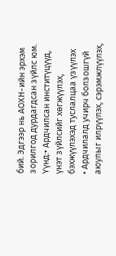бий. Эдгээр нь АОХН-ийн эрхэм зорилгод дурдагдсан зүйлс юм. Үүнд:• Ардчилсан инститүцүүд, үнэт зүйлсийг хөгжүүлэх, бэхжүүлэхэд туслалцаа үзүүлэх
• Ардчилалд учирч болзошгүй аюулыг илрүүлэх, сэрэмжлүүлэх,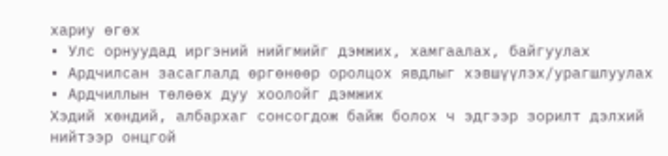хариу өгөх
• Улс орнуудад иргэний нийгмийг дэмжих, хамгаалах, байгуулах
• Ардчилсан засаглалд өргөнөөр оролцох явдлыг хэвшүүлэх/урагшлуулах
• Ардчиллын төлөөх дуу хоолойг дэмжих
Хэдий хөндий, албархаг сонсогдож байж болох ч эдгээр зорилт дэлхий нийтээр онцгой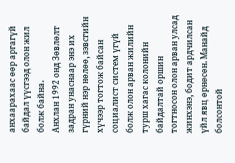анхаарахаас өөр аргагүй байдал үүсгээд олон жил болж байна.
Анхлан 1992 онд Зөвлөлт задран унаснаар энэ их гүрний нэр нөлөө, зэвсгийн хүчээр тогтож байсан социалист систем үгүй болж олон арван жилийн турш хагас колонийн байдалтай оршин тогтносон олон арван улсад жинхэнэ, бодит ардчилсан үйл явц өрнөсөн. Манайд болсонтой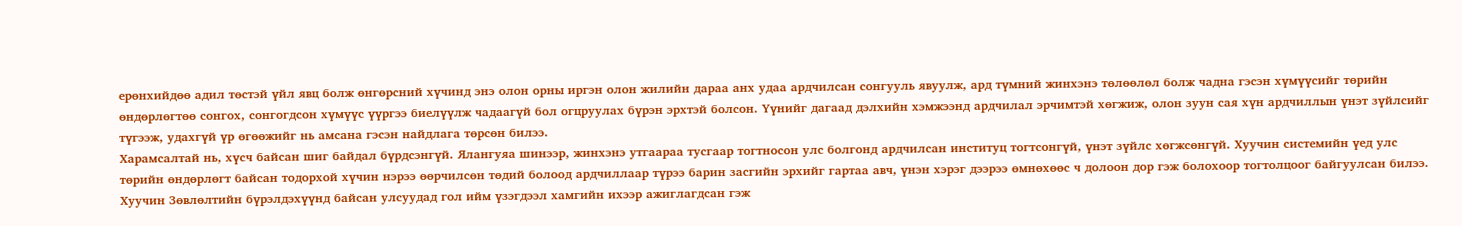ерөнхийдөө адил төстэй үйл явц болж өнгөрсний хүчинд энэ олон орны иргэн олон жилийн дараа анх удаа ардчилсан сонгууль явуулж, ард түмний жинхэнэ төлөөлөл болж чадна гэсэн хүмүүсийг төрийн өндөрлөгтөө сонгох, сонгогдсон хүмүүс үүргээ биелүүлж чадаагүй бол огцруулах бүрэн эрхтэй болсон. Үүнийг дагаад дэлхийн хэмжээнд ардчилал эрчимтэй хөгжиж, олон зуун сая хүн ардчиллын үнэт зүйлсийг түгээж, удахгүй үр өгөөжийг нь амсана гэсэн найдлага төрсөн билээ.
Харамсалтай нь, хүсч байсан шиг байдал бүрдсэнгүй. Ялангуяа шинээр, жинхэнэ утгаараа тусгаар тогтносон улс болгонд ардчилсан институц тогтсонгүй, үнэт зүйлс хөгжсөнгүй. Хуучин системийн үед улс төрийн өндөрлөгт байсан тодорхой хүчин нэрээ өөрчилсөн төдий болоод ардчиллаар түрээ барин засгийн эрхийг гартаа авч, үнэн хэрэг дээрээ өмнөхөөс ч долоон дор гэж болохоор тогтолцоог байгуулсан билээ. Хуучин Зөвлөлтийн бүрэлдэхүүнд байсан улсуудад гол ийм үзэгдээл хамгийн ихээр ажиглагдсан гэж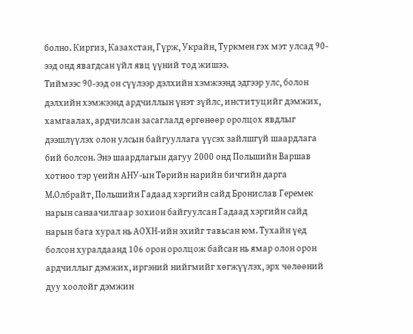болно. Киргиз, Казахстан, Гүрж, Украйн, Туркмен гэх мэт улсад 90-ээд онд явагдсан үйл явц үүний тод жишээ.
Тиймээс 90-ээд он сүүлээр дэлхийн хэмжээнд эдгээр улс, болон дэлхийн хэмжээнд ардчиллын үнэт зүйлс, институцийг дэмжих, хамгаалах, ардчилсан засаглалд өргөнөөр оролцох явдлыг дээшлүүлэх олон улсын байгууллага үүсэх зайлшгүй шаардлага бий болсон. Энэ шаардлагын дагуу 2000 онд Польшийн Варшав хотноо тэр үеийн АНУ-ын Төрийн нарийн бичгийн дарга М.Олбрайт, Польшийн Гадаад хэргийн сайд Бронислав Геремек нарын санаачилгаар зохион байгуулсан Гадаад хэргийн сайд нарын бага хурал нь АОХН-ийн эхийг тавьсан юм. Тухайн үед болсон хуралдаанд 106 орон оролцож байсан нь ямар олон орон ардчиллыг дэмжих, иргэний нийгмийг хөгжүүлэх, эрх чөлөөний дуу хоолойг дэмжин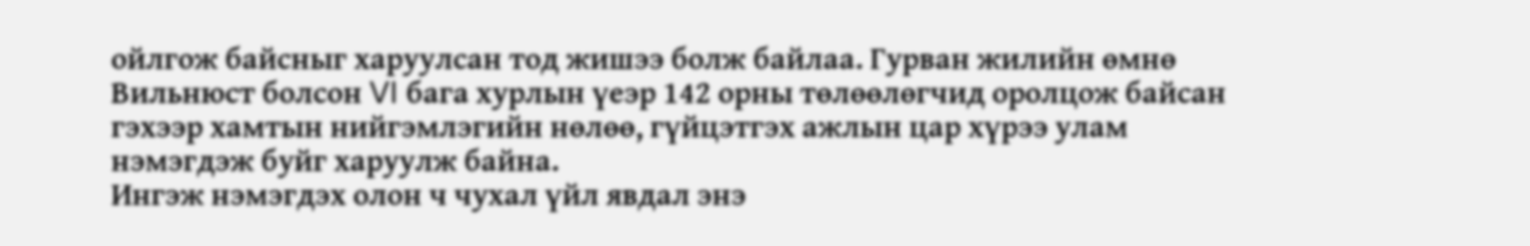ойлгож байсныг харуулсан тод жишээ болж байлаа. Гурван жилийн өмнө Вильнюст болсон VI бага хурлын үеэр 142 орны төлөөлөгчид оролцож байсан гэхээр хамтын нийгэмлэгийн нөлөө, гүйцэтгэх ажлын цар хүрээ улам нэмэгдэж буйг харуулж байна.
Ингэж нэмэгдэх олон ч чухал үйл явдал энэ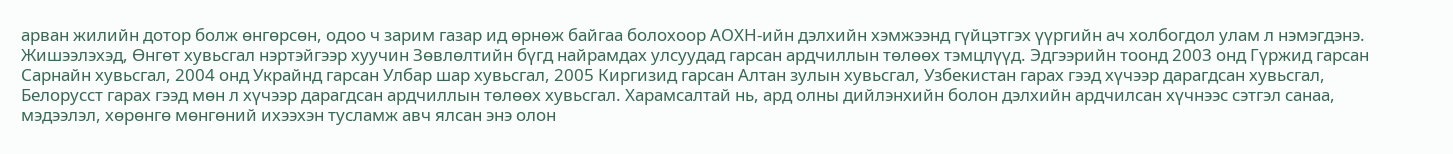арван жилийн дотор болж өнгөрсөн, одоо ч зарим газар ид өрнөж байгаа болохоор АОХН-ийн дэлхийн хэмжээнд гүйцэтгэх үүргийн ач холбогдол улам л нэмэгдэнэ. Жишээлэхэд, Өнгөт хувьсгал нэртэйгээр хуучин Зөвлөлтийн бүгд найрамдах улсуудад гарсан ардчиллын төлөөх тэмцлүүд. Эдгээрийн тоонд 2003 онд Гүржид гарсан Сарнайн хувьсгал, 2004 онд Украйнд гарсан Улбар шар хувьсгал, 2005 Киргизид гарсан Алтан зулын хувьсгал, Узбекистан гарах гээд хүчээр дарагдсан хувьсгал, Белорусст гарах гээд мөн л хүчээр дарагдсан ардчиллын төлөөх хувьсгал. Харамсалтай нь, ард олны дийлэнхийн болон дэлхийн ардчилсан хүчнээс сэтгэл санаа, мэдээлэл, хөрөнгө мөнгөний ихээхэн тусламж авч ялсан энэ олон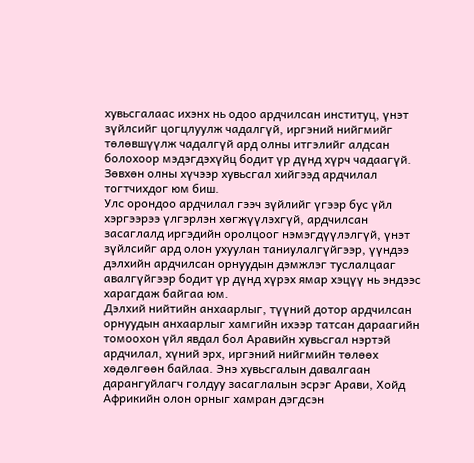хувьсгалаас ихэнх нь одоо ардчилсан институц, үнэт зүйлсийг цогцлуулж чадалгүй, иргэний нийгмийг төлөвшүүлж чадалгүй ард олны итгэлийг алдсан болохоор мэдэгдэхүйц бодит үр дүнд хүрч чадаагүй. Зөвхөн олны хүчээр хувьсгал хийгээд ардчилал тогтчихдог юм биш.
Улс орондоо ардчилал гээч зүйлийг үгээр бус үйл хэргээрээ үлгэрлэн хөгжүүлэхгүй, ардчилсан засаглалд иргэдийн оролцоог нэмэгдүүлэлгүй, үнэт зүйлсийг ард олон ухуулан таниулалгүйгээр, үүндээ дэлхийн ардчилсан орнуудын дэмжлэг туслалцааг авалгүйгээр бодит үр дүнд хүрэх ямар хэцүү нь эндээс харагдаж байгаа юм.
Дэлхий нийтийн анхаарлыг, түүний дотор ардчилсан орнуудын анхаарлыг хамгийн ихээр татсан дараагийн томоохон үйл явдал бол Аравийн хувьсгал нэртэй ардчилал, хүний эрх, иргэний нийгмийн төлөөх хөдөлгөөн байлаа. Энэ хувьсгалын давалгаан дарангуйлагч голдуу засаглалын эсрэг Арави, Хойд Африкийн олон орныг хамран дэгдсэн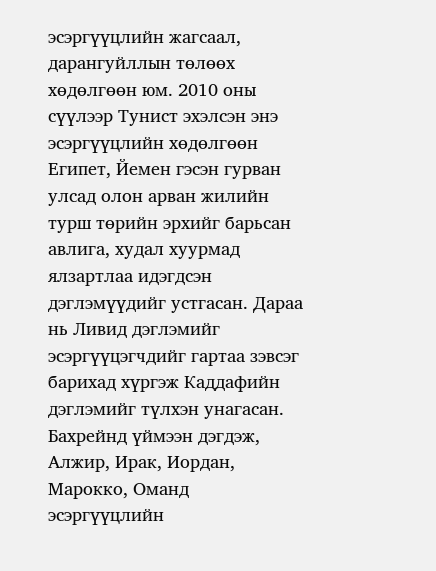эсэргүүцлийн жагсаал, дарангуйллын төлөөх хөдөлгөөн юм. 2010 оны сүүлээр Тунист эхэлсэн энэ эсэргүүцлийн хөдөлгөөн Египет, Йемен гэсэн гурван улсад олон арван жилийн турш төрийн эрхийг барьсан авлига, худал хуурмад ялзартлаа идэгдсэн дэглэмүүдийг устгасан. Дараа нь Ливид дэглэмийг эсэргүүцэгчдийг гартаа зэвсэг барихад хүргэж Каддафийн дэглэмийг түлхэн унагасан. Бахрейнд үймээн дэгдэж, Алжир, Ирак, Иордан, Марокко, Оманд эсэргүүцлийн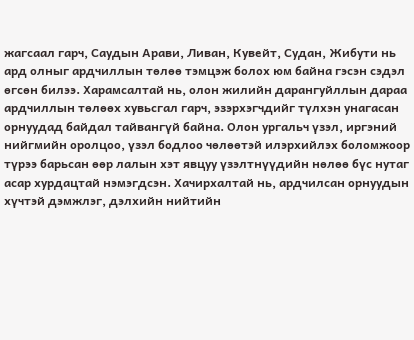жагсаал гарч, Саудын Арави, Ливан, Кувейт, Судан, Жибути нь ард олныг ардчиллын төлөө тэмцэж болох юм байна гэсэн сэдэл өгсөн билээ. Харамсалтай нь, олон жилийн дарангуйллын дараа ардчиллын төлөөх хувьсгал гарч, эзэрхэгчдийг түлхэн унагасан орнуудад байдал тайвангүй байна. Олон ургальч үзэл, иргэний нийгмийн оролцоо, үзэл бодлоо чөлөөтэй илэрхийлэх боломжоор түрээ барьсан өөр лалын хэт явцуу үзэлтнүүдийн нөлөө бүс нутаг асар хурдацтай нэмэгдсэн. Хачирхалтай нь, ардчилсан орнуудын хүчтэй дэмжлэг, дэлхийн нийтийн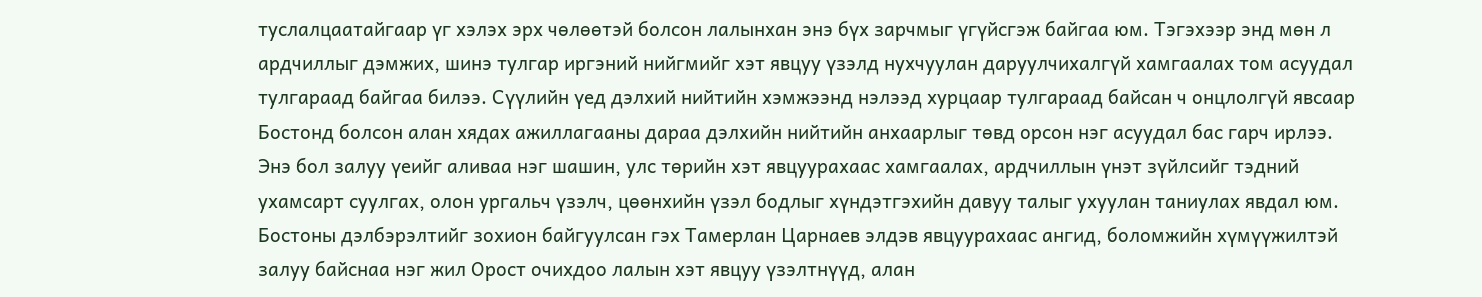туслалцаатайгаар үг хэлэх эрх чөлөөтэй болсон лалынхан энэ бүх зарчмыг үгүйсгэж байгаа юм. Тэгэхээр энд мөн л ардчиллыг дэмжих, шинэ тулгар иргэний нийгмийг хэт явцуу үзэлд нухчуулан даруулчихалгүй хамгаалах том асуудал тулгараад байгаа билээ. Сүүлийн үед дэлхий нийтийн хэмжээнд нэлээд хурцаар тулгараад байсан ч онцлолгүй явсаар Бостонд болсон алан хядах ажиллагааны дараа дэлхийн нийтийн анхаарлыг төвд орсон нэг асуудал бас гарч ирлээ. Энэ бол залуу үеийг аливаа нэг шашин, улс төрийн хэт явцуурахаас хамгаалах, ардчиллын үнэт зүйлсийг тэдний ухамсарт суулгах, олон ургальч үзэлч, цөөнхийн үзэл бодлыг хүндэтгэхийн давуу талыг ухуулан таниулах явдал юм. Бостоны дэлбэрэлтийг зохион байгуулсан гэх Тамерлан Царнаев элдэв явцуурахаас ангид, боломжийн хүмүүжилтэй залуу байснаа нэг жил Орост очихдоо лалын хэт явцуу үзэлтнүүд, алан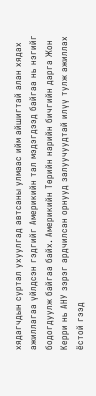хядагчдын суртал ухуулгад автсаны улмаас ийм айшигтай алан хядах ажиллагаа үйлдсэн гэдгийг Америкийн тал мэдэгдээд байгаа нь нэгийг бодогдуулж байгаа байх. Америкийн Төрийн нарийн бичгийн дарга Жон Керри нь АНУ зэрэг ардчилсан орнууд залуучуудтай илүү тулж ажиллах ёстой гээд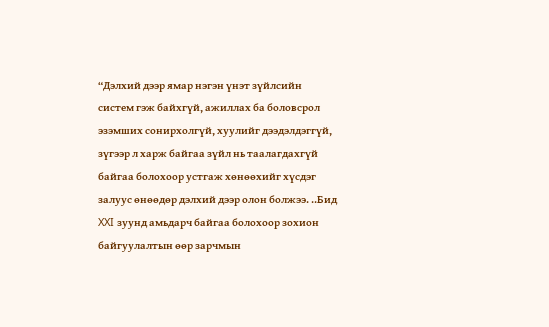“Дэлхий дээр ямар нэгэн үнэт зүйлсийн систем гэж байхгүй, ажиллах ба боловсрол эзэмших сонирхолгүй, хуулийг дээдэлдэггүй, зүгээр л харж байгаа зүйл нь таалагдахгүй байгаа болохоор устгаж хөнөөхийг хүсдэг залуус өнөөдөр дэлхий дээр олон болжээ. ..Бид XXI зуунд амьдарч байгаа болохоор зохион байгуулалтын өөр зарчмын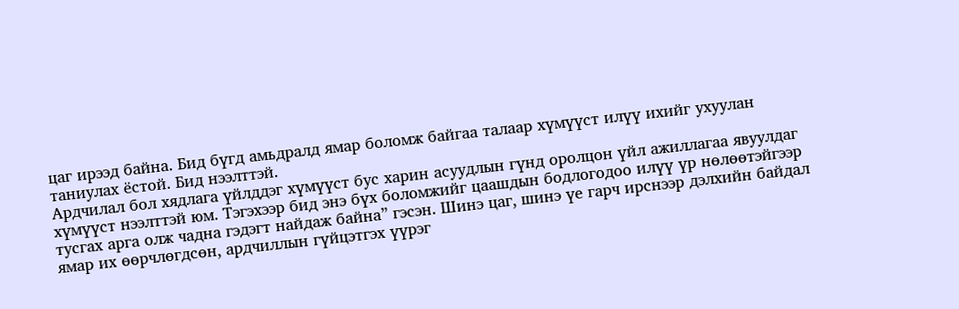цаг ирээд байна. Бид бүгд амьдралд ямар боломж байгаа талаар хүмүүст илүү ихийг ухуулан таниулах ёстой. Бид нээлттэй.
Ардчилал бол хядлага үйлддэг хүмүүст бус харин асуудлын гүнд оролцон үйл ажиллагаа явуулдаг хүмүүст нээлттэй юм. Тэгэхээр бид энэ бүх боломжийг цаашдын бодлогодоо илүү үр нөлөөтэйгээр тусгах арга олж чадна гэдэгт найдаж байна” гэсэн. Шинэ цаг, шинэ үе гарч ирснээр дэлхийн байдал ямар их өөрчлөгдсөн, ардчиллын гүйцэтгэх үүрэг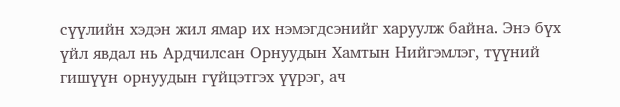сүүлийн хэдэн жил ямар их нэмэгдсэнийг харуулж байна. Энэ бүх үйл явдал нь Ардчилсан Орнуудын Хамтын Нийгэмлэг, түүний гишүүн орнуудын гүйцэтгэх үүрэг, ач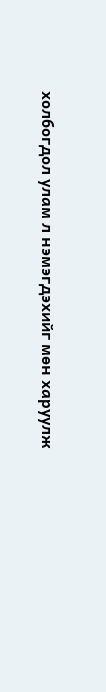холбогдол улам л нэмэгдэхийг мөн харуулж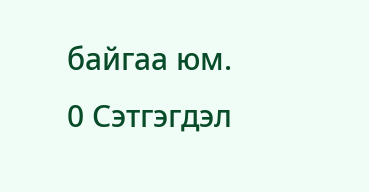байгаа юм.
0 Сэтгэгдэл